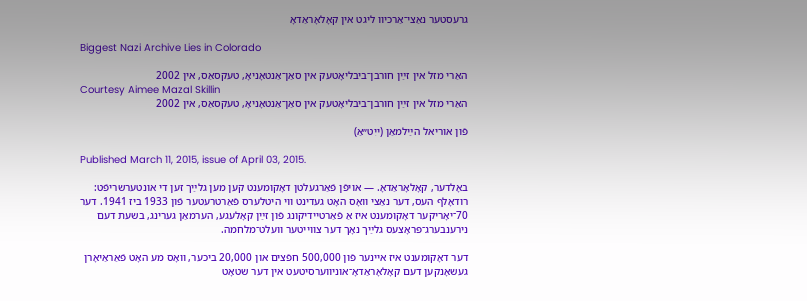גרעסטער נאַצי־אַרכיוו ליגט אין קאָלאָראַדאָ

Biggest Nazi Archive Lies in Colorado

האַרי מזל אין זײַן חורבן־ביבליאָטעק אין סאַן־אַנטאָניאָ, טעקסאַס, אין 2002
Courtesy Aimee Mazal Skillin
האַרי מזל אין זײַן חורבן־ביבליאָטעק אין סאַן־אַנטאָניאָ, טעקסאַס, אין 2002

פֿון אוריאל הײַלמאַן (ייִט״אַ)

Published March 11, 2015, issue of April 03, 2015.

באָלדער, קאָלאָראַדאָ. — אויפֿן פֿאַרגעלטן דאָקומענט קען מען גלײַך זען די אונטערשריפֿט: רודאָלף העס, דער נאַצי וואָס האָט געדינט ווי היטלערס פֿאַרטרעטער פֿון 1933 ביז 1941. דער 70־יאָריקער דאָקומענט איז אַ פֿאַרטיידיקונג פֿון זײַן קאָלעגע, הערמאַן גערינג, בשעת דעם נירענבערג־פּראָצעס גלײַך נאָך דער צווייטער וועלט־מלחמה.

דער דאָקומענט איז איינער פֿון 500,000 חפֿצים און 20,000 ביכער, וואָס מע האָט פֿאַראַיאָרן געשאָנקען דעם קאָלאָראַדאָ־אוניווערסיטעט אין דער שטאָט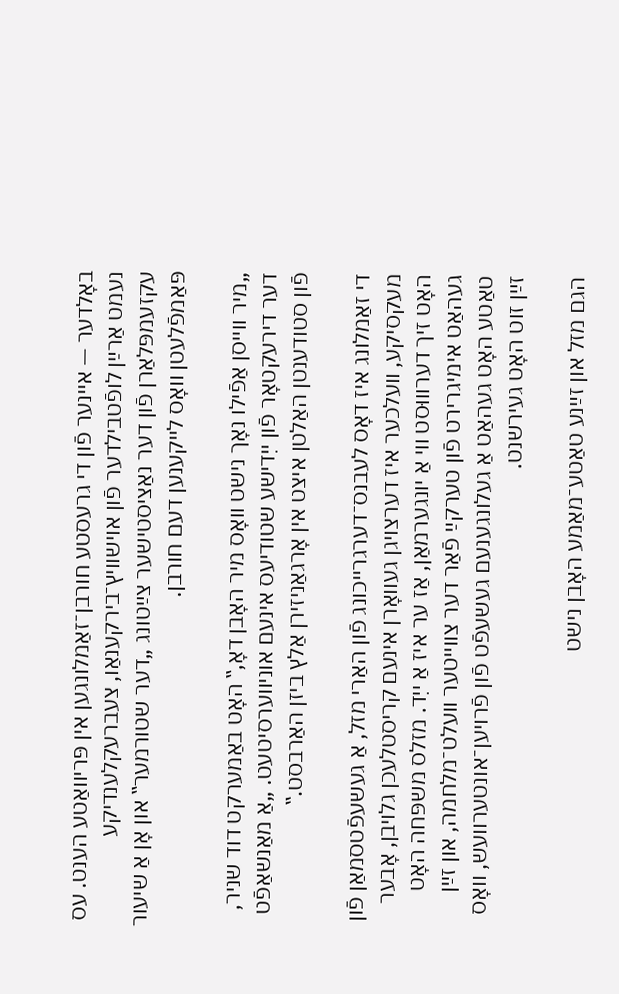באָלדער — איינער פֿון די גרעסטע חורבן־זאַמלונגען אין פּריוואַטע הענט. עס נעמט אַרײַן לופֿטבילדער פֿון אוישוויץ־בירקענאַו, צעברעקלענדיקע עקזעמפּלאַרן פֿון דער נאַציסטישער צײַטונג „דער שטורמער‟ און אָן אַ שיעור פּאַמפֿלעטן וואָס לייקענען דעם חורבן.

„מיר ווייסן אַפֿילו נאָך נישט וואָס מיר האָבן דאָ,‟ האָט באַמערקט דוד שניר, דער דירעקטאָר פֿון ייִדישע שטודיעס אינעם אוניווערסיטעט. „אַ מאַנשאַפֿט פֿון סטודענטן האַלטן איצט אין אָרגאַניזירן אַלץ ביזן האַרבסט.‟

די זאַמלונג איז דאָס לעבנס־דערגרייכונג פֿון האַרי מזל, אַ געשעפֿטסמאַן פֿון מעקסיקע, וועלכער איז דערצויגן געוואָרן אינעם קריסטלעכן גלויבן, אָבער האָט זיך דערוווּסט ווי אַ יונגערמאַן, אַז ער איז אַ ייִד. מזלס משפּחה האָט געהאַט אימיגרירט פֿון טערקײַ פֿאַר דער צווייטער וועלט־מלחמה, און זײַן טאַטע האָט געהאַט אַ געלונגענעם געשעפֿט פֿון פֿרויען־אונטערוועש, וואָס זײַן זוט האָט געירשנט.

הגם מזל און זײַנע טאַטע־מאַמע האָבן נישט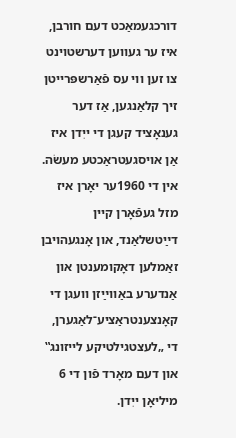דורכגעמאַכט דעם חורבן, איז ער געווען דערשטוינט צו זען ווי עס פֿאַרשפּרייטן זיך קלאַנגען, אַז דער גענאָציד קעגן די ייִדן איז אַן אויסגעטראַכטע מעשׂה. אין די 1960ער יאָרן איז מזל געפֿאָרן קיין דײַטשלאַנד, און אָנגעהויבן זאַמלען דאָקומענטן און אַנדערע באַווײַזן וועגן די קאָנצענטראַציע־לאַגערן, די „לעצטגילטיקע לייזונג‟ און דעם מאָרד פֿון די 6 מיליאָן ייִדן.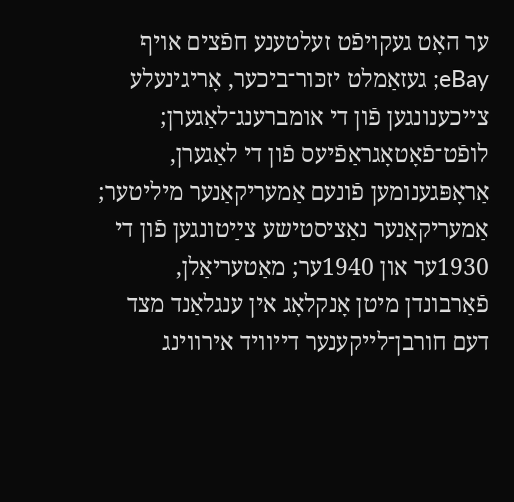ער האָט געקויפֿט זעלטענע חפֿצים אויף eBay; געזאַמלט יזכּור־ביכער, אָריגינעלע צייכענונגען פֿון די אומברענג־לאַגערן; לופֿט־פֿאָטאָגראַפֿיעס פֿון די לאַגערן, אַראָפּגענומען פֿונעם אַמעריקאַנער מיליטער; אַמעריקאַנער נאַציסטישע צײַטונגען פֿון די 1930ער און 1940ער; מאַטעריאַלן, פֿאַרבונדן מיטן אָנקלאָג אין ענגלאַנד מצד דעם חורבן־לייקענער דייוויד אירווינג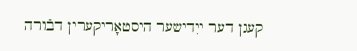קעגן דער ייִדישער היסטאָריקערין דבֿורה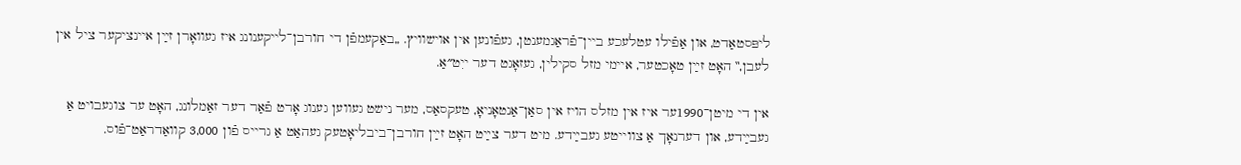ליפּסטאַדט, און אַפֿילו עטלעכע ביין־פֿראַגמענטן, געפֿונען אין אוישוויץ. „באַקעמפֿן די חורבן־לייקענונג איז געוואָרן זײַן איינציקער ציל אין לעבן,‟ האָט זײַן טאָכטער, איימי מזל סקילין, געזאָגט דער ייִט״אַ.

אין די מיטן־1990ער איז אין מזלס הויז אין סאַן־אַנטאָניאָ, טעקסאַס, מער נישט געווען גענוג אָרט פֿאַר דער זאַמלונג, האָט ער צוגעבויט אַ געבײַדע, און דערנאָך אַ צווייטע געבײַדע. מיט דער צײַט האָט זײַן חורבן־ביבליאָטעק געהאַט אַ גרייס פֿון 3,000 קוואַדראַט־פֿוס.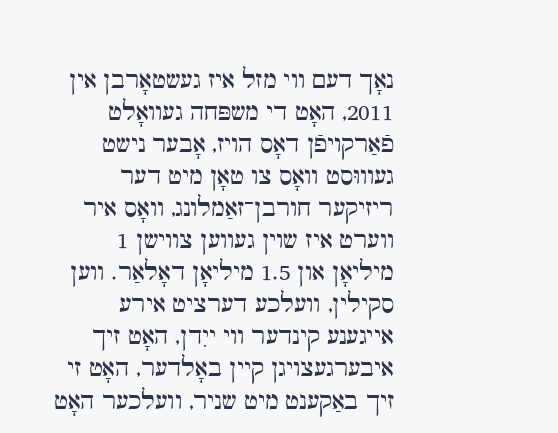נאָך דעם ווי מזל איז געשטאָרבן אין 2011, האָט די משפּחה געוואָלט פֿאַרקויפֿן דאָס הויז, אָבער נישט געוווּסט וואָס צו טאָן מיט דער ריזיקער חורבן־זאַמלונג, וואָס איר ווערט איז שוין געווען צווישן 1 מיליאָן און 1.5 מיליאָן דאָלאַר. ווען סקילין, וועלכע דערציט אירע אייגענע קינדער ווי ייִדן, האָט זיך איבערגעצויגן קיין באָלדער, האָט זי זיך באַקענט מיט שניר, וועלכער האָט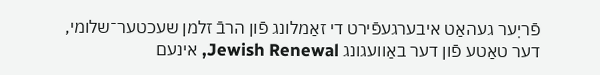פֿריִער געהאַט איבערגעפֿירט די זאַמלונג פֿון הרבֿ זלמן שעכטער־שלומי, דער טאַטע פֿון דער באַוועגונג Jewish Renewal, אינעם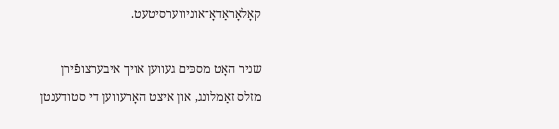קאָלאָראַדאָ־אוניווערסיטעט.

שניר האָט מסכּים געווען אויך איבערצופֿירן מזלס זאַמלונג, און איצט האָרעווען די סטודענטן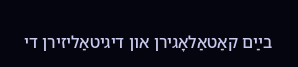בײַם קאַטאַלאָגירן און דיגיטאַליזירן די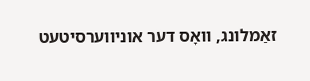זאַמלונג, וואָס דער אוניווערסיטעט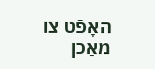האָפֿט צו מאַכן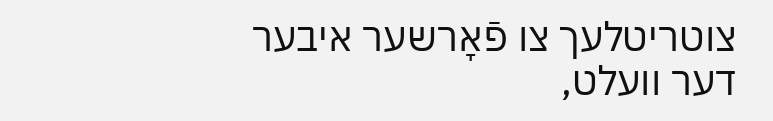צוטריטלעך צו פֿאָרשער איבער דער וועלט,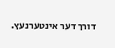דורך דער אינטערנעץ.